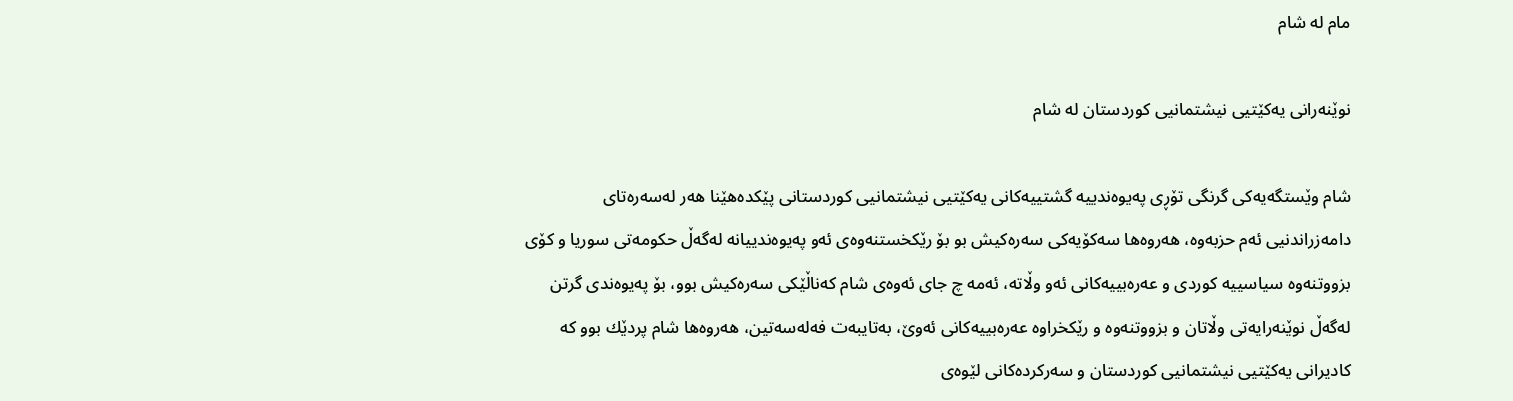مام له‌ شام

نوێنه‌رانی یه‌كێتیی نیشتمانیی كوردستان له‌ شام

شام وێستگه‌یه‌كی‌ گرنگی تۆڕی په‌یوه‌ندییه‌ گشتییه‌كانی یه‌كێتیی نیشتمانیی كوردستانی پێكده‌هێنا هه‌ر له‌سه‌ره‌تای دامه‌زراندنیی ئه‌م حزبه‌وه‌، هه‌روه‌ها سه‌كۆیه‌كی سه‌ره‌كیش بو بۆ رێكخستنه‌وه‌ی‌ ئه‌و په‌یوه‌ندییانه‌ له‌گه‌ڵ حكومه‌تی سوریا و كۆی‌ بزووتنه‌وه‌ سیاسییه‌ كوردی و عه‌ره‌بییه‌كانی ئه‌و وڵاته‌، ئه‌مه‌ چ جای ئه‌وه‌ی‌ شام كه‌ناڵێكی سه‌ره‌كیش بوو، بۆ په‌یوه‌ندی گرتن له‌گه‌ڵ نوێنه‌رایه‌تی وڵاتان و بزووتنه‌وه‌ و رێكخراوه‌ عه‌ره‌بییه‌كانی ئه‌وێ، به‌تایبه‌ت فه‌له‌سه‌تین، هه‌روه‌ها شام پردێك بوو كه‌ كادیرانی یه‌كێتیی نیشتمانیی كوردستان و سه‌ركرده‌كانی لێوه‌ی‌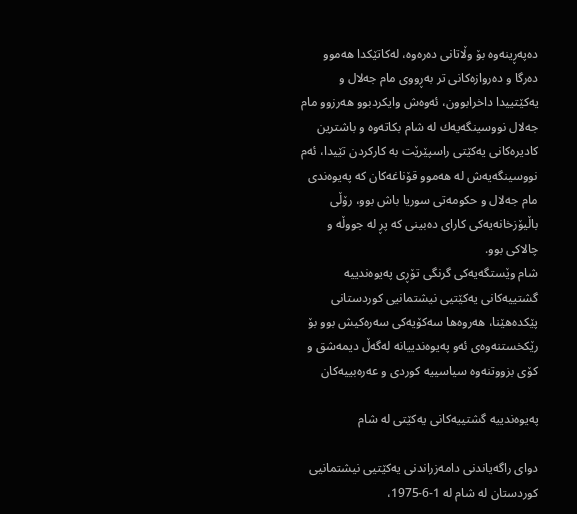ده‌په‌ڕینه‌وه‌ بۆ وڵاتانی ده‌ره‌وه‌، له‌كاتێكدا هه‌موو ده‌رگا و ده‌روازه‌كانی تر به‌ڕووی مام جه‌لال و یه‌كێتییدا داخرابوون، ئه‌وه‌ش وایكردبوو هه‌رزوو مام جه‌لال نووسینگه‌یه‌ك له‌ شام بكاته‌وه‌ و باشترین كادیره‌كانی یه‌كێتی راسپێرێت به‌ كاركردن تێیدا، ئه‌م نووسینگه‌یه‌ش له‌ هه‌موو قۆناغه‌كان كه‌ په‌یوه‌ندی مام جه‌لال و حكومه‌تی‌ سوریا باش بوو، رۆڵی باڵیۆزخانه‌یه‌كی‌ كارای ده‌بینی كه‌ پڕ له‌ جووڵه‌ و چالاكی بوو.
شام وێستگه‌یه‌كی‌ گرنگی تۆڕی په‌یوه‌ندییه‌ گشتییه‌كانی یه‌كێتیی نیشتمانیی كوردستانی پێكده‌هێنا، هه‌روه‌ها سه‌كۆیه‌كی سه‌ره‌كیش بوو بۆ رێكخستنه‌وه‌ی‌ ئه‌و په‌یوه‌ندییانه‌ له‌گه‌ڵ دیمەشق و كۆی‌ بزووتنه‌وه‌ سیاسییه‌ كوردی و عه‌ره‌بییه‌كان

په‌یوه‌ندییه‌ گشتییه‌كانی یه‌كێتی له‌ شام

دوای راگه‌یاندنی دامه‌زراندنی یه‌كێتیی نیشتمانیی كوردستان له‌ شام له‌ 1-6-1975،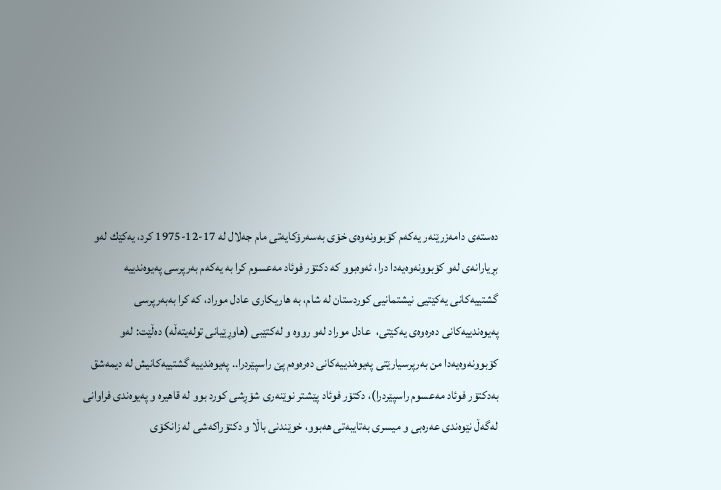ده‌سته‌ی‌ دامه‌زرێنه‌ر یه‌كه‌م كۆبوونه‌وه‌ی‌ خۆی‌ به‌سه‌رۆكایه‌تی مام جه‌لال له‌ 17-12-1975 كرد، یه‌كێك له‌و بڕیارانه‌ی‌ له‌و كۆبوونه‌وه‌یه‌دا درا، ئه‌وه‌بوو كه‌ دكتۆر فوئاد مه‌عسوم كرا به‌ یه‌كه‌م به‌رپرسی په‌یوه‌ندییه‌ گشتییه‌كانی یه‌كێتیی نیشتمانیی كوردستان له‌ شام، به‌ هاریكاری عادل موراد، كه‌ كرا به‌به‌رپرسی په‌یوه‌ندییه‌كانی ده‌ره‌وه‌ی‌ یه‌كێتی،  عادل موراد له‌و رووه‌ و له‌كتێبی (هاوڕێیانی توله‌یته‌ڵه‌) ده‌ڵێت: له‌و كۆبوونه‌وه‌یه‌دا من به‌رپرسیارێتی په‌یوه‌ندییه‌كانی ده‌ره‌وه‌م پێ راسپێردرا.. په‌یوه‌ندییه‌ گشتییه‌كانیش له‌ دیمه‌شق به‌دكتۆر فوئاد مه‌عسوم راسپێردرا)، دكتۆر فوئاد پێشتر نوێنه‌ری شۆڕشی كورد بوو له‌ قاهیره‌ و په‌یوه‌ندی فراوانی له‌گه‌ڵ نێوه‌ندی عه‌ره‌بی و میسری به‌تایبه‌تی هه‌بوو، خوێندنی باڵا و دكتۆراكه‌شی له‌ زانكۆی‌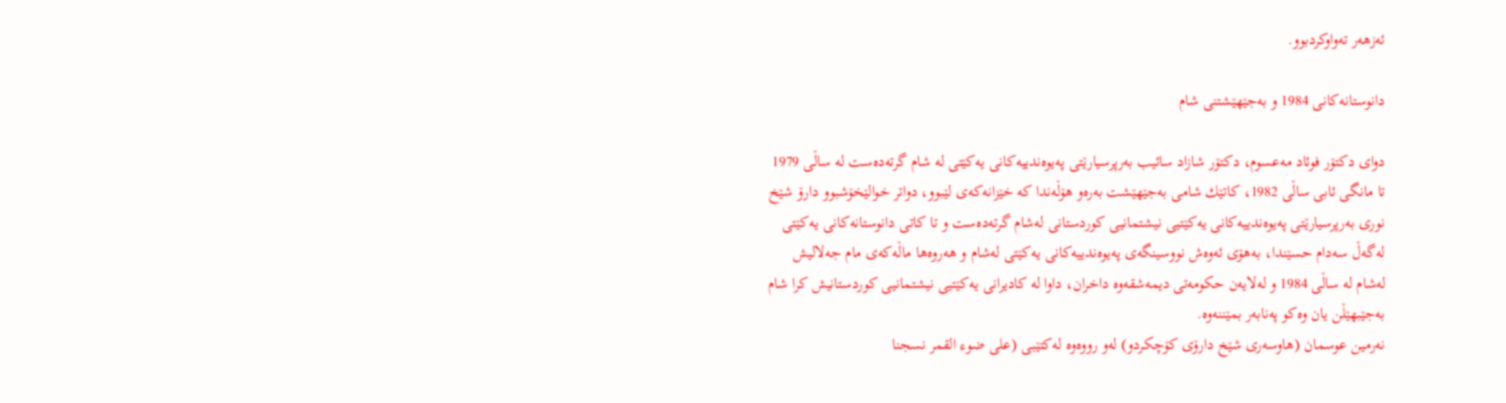ئه‌زهه‌ر ته‌واوكردبوو.

دانوستانه‌كانی 1984 و به‌جێهێشتنی شام

دوای دكتۆر فوئاد مه‌عسوم، دكتۆر شازاد سائیب به‌رپرسیارێتی په‌یوه‌ندییه‌كانی یه‌كێتی له‌ شام گرته‌ده‌ست له‌ ساڵی 1979 تا مانگی ئابی ساڵی 1982، كاتێك شامی به‌جێهێشت به‌ره‌و هۆڵه‌ندا كه‌ خێزانه‌كه‌ی‌ لێبوو، دواتر خوالێخۆشبوو دارۆ شێخ نوری به‌رپرسیارێتی په‌یوه‌ندییه‌كانی یه‌كێتیی نیشتمانیی كوردستانی له‌شام گرته‌ده‌ست و تا كاتی دانوستانه‌كانی یه‌كێتی له‌گه‌ڵ سه‌دام حسێندا، به‌هۆی‌ ئه‌وه‌ش نووسینگه‌ی‌ په‌یوه‌ندییه‌كانی یه‌كێتی له‌شام و هه‌روه‌ها ماڵه‌كه‌ی‌ مام جه‌لالیش له‌شام له‌ ساڵی 1984 و له‌لایه‌ن حكومه‌تی دیمه‌شقه‌وه‌ داخران، داوا له‌ كادیرانی یه‌كێتیی نیشتمانیی كوردستانیش كرا شام به‌جێبهێڵن یان وه‌كو په‌نابه‌ر بمێننه‌وه‌.
نه‌رمین عوسمان (هاوسه‌ری شێخ دارۆی كۆچكردو) له‌و رووه‌وه‌ له‌كتێبی (علی‌ ضوء القمر نسجنا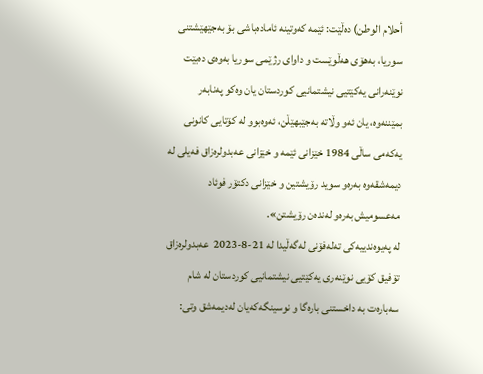أحلام الوطن) ده‌ڵێت: ئێمه‌ كه‌وتینه‌ ئاماده‌باشی بۆ به‌جێهێشتنی سوریا، به‌هۆی‌ هه‌ڵوێست و داوای رژێمی سوریا به‌وه‌ی‌ ده‌بێت نوێنه‌رانی یه‌كێتیی نیشتمانیی كوردستان یان وه‌كو په‌نابه‌ر بمێننه‌وه‌، یان ئه‌و وڵاته‌ به‌جێبهێڵن، ئه‌وه‌بوو له‌ كۆتایی كانونی یه‌كه‌می ساڵی 1984 خێزانی ئێمه‌ و خێزانی عه‌بدولره‌زاق فه‌یلی له‌ دیمه‌شقه‌وه‌ به‌ره‌و سوید رۆیشتین و خێزانی دكتۆر فوئاد مه‌عسومیش به‌ره‌و له‌نده‌ن رۆیشتن».
له‌ په‌یوه‌ندییه‌كی‌ ته‌له‌فۆنی له‌گه‌ڵیدا له‌ 21-8-2023  عه‌بدولره‌زاق تۆفیق كۆیی نوێنه‌ری یه‌كێتیی نیشتمانیی كوردستان له‌ شام سه‌باره‌ت به‌ داخستنی باره‌گا و نوسینگه‌كه‌یان له‌دیمه‌شق وتی: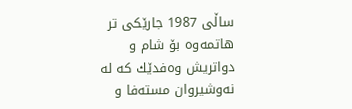ساڵی 1987 جارێكی تر هاتمه‌وه‌ بۆ شام و دواتریش وه‌فدێك كه‌ له‌ نه‌وشیروان مسته‌فا و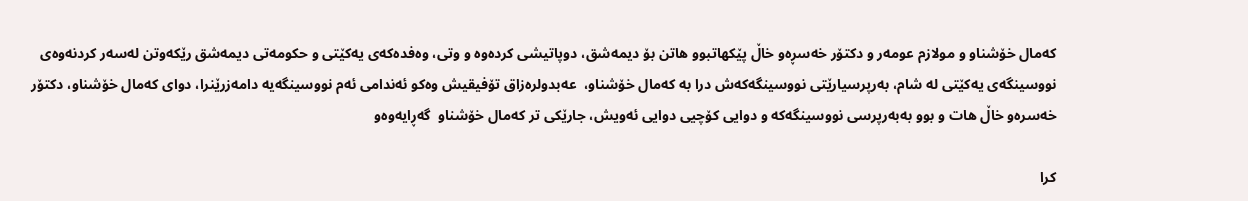كه‌مال خۆشناو و مولازم عومه‌ر و دكتۆر خه‌سڕه‌و خاڵ پێكهاتبوو هاتن بۆ دیمه‌شق، دوپاتیشی كرده‌وه‌ و وتی، وه‌فده‌كه‌ی یه‌كێتی و حكومه‌تی دیمه‌شق رێكه‌وتن له‌سه‌ر كردنه‌وه‌ی‌ نووسینگه‌ی‌ یه‌كێتی له‌ شام، به‌رپرسیارێتی نووسینگه‌كه‌ش درا به‌ كه‌مال خۆشناو،  عه‌بدولره‌زاق تۆفیقیش وه‌كو ئه‌ندامی ئه‌م نووسینگه‌یه‌ دامه‌زرێنرا، دوای كه‌مال خۆشناو، دكتۆر خه‌سره‌و خاڵ هات و بوو به‌به‌رپرسی نووسینگه‌كه‌ و دوایی كۆچیی دوایی ئه‌ویش، جارێكی تر كه‌مال خۆشناو  گه‌ڕایه‌وه‌و

كرا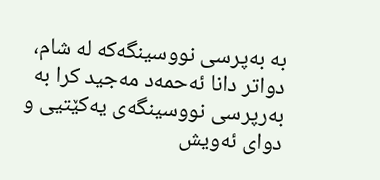به‌ به‌پرسی نووسینگه‌كه‌ له‌ شام، دواتر دانا ئه‌حمه‌د مه‌جید كرا به‌ به‌رپرسی نووسینگه‌ی‌ یه‌كێتیی و دوای ئه‌ویش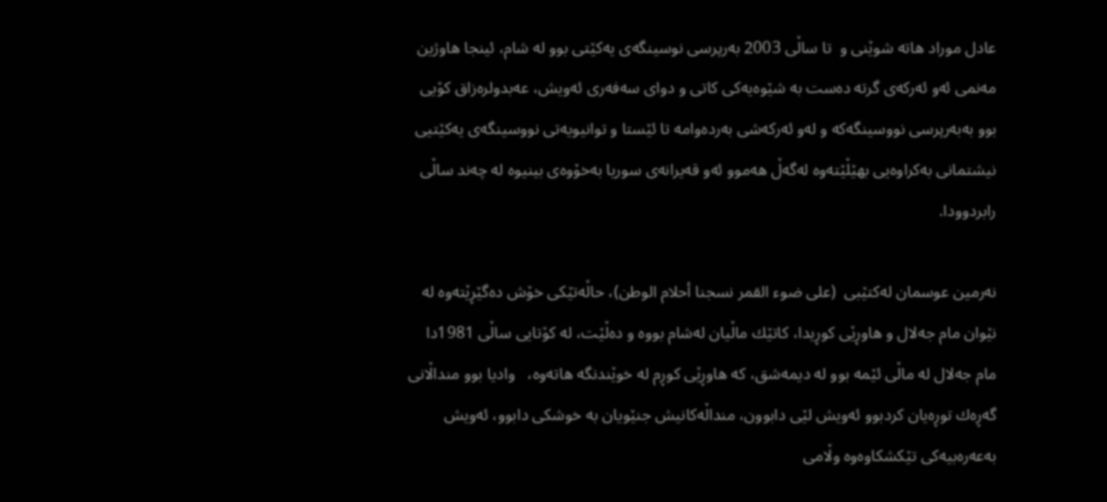عادل موراد هاته‌ شوێنی و  تا ساڵی 2003 به‌رپرسی نوسینگه‌ی‌ یه‌كێتی بوو له‌ شام، ئینجا هاوژین مه‌نمی ئه‌و ئه‌ركه‌ی‌ گرته‌ ده‌ست به‌ شێوه‌یه‌كی‌ كاتی و دوای سه‌فه‌ری ئه‌ویش، عه‌بدولره‌زاق كۆیی بوو به‌به‌رپرسی نووسینگه‌كه‌ و له‌و ئه‌ركه‌شی به‌رده‌وامه‌ تا ئێستا و توانیویه‌تی نووسینگه‌ی‌ یه‌كێتیی نیشتمانی به‌كراوه‌یی بهێڵێته‌وه‌ له‌گه‌ڵ هه‌موو ئه‌و قه‌یرانه‌ی سوریا به‌خۆوه‌ی‌ بینیوه‌ له‌ چه‌ند ساڵی رابردوودا.

نه‌رمین عوسمان له‌كتێبی  (علی‌ ضو‌ء القمر نسجنا أحلام الوطن)، حاڵه‌تێكی خۆش ده‌گێڕێته‌وه‌ له‌ نێوان مام جه‌لال و هاوڕێی كوڕیدا، كاتێك ماڵیان له‌شام بووه‌ و ده‌ڵێت، له‌ كۆتایی ساڵی 1981دا مام جه‌لال له‌ ماڵی ئێمه‌ بوو له‌ دیمه‌شق، كه‌ هاوڕێی كوڕم له‌ خوێندنگه‌ هاته‌وه‌،   وادیا بوو منداڵانی گه‌ڕه‌ك توڕه‌یان كردبوو ئه‌ویش لێی دابوون، منداڵه‌كانیش جنێویان به‌ خوشكی‌ دابوو، ئه‌ویش به‌عه‌ره‌بیه‌كی تێكشكاوه‌وه‌ وڵامی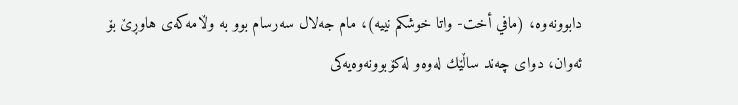دابوونه‌وه‌، (مافي أخت- واتا خوشكم نییه‌)، مام جه‌لال سه‌رسام بوو به‌ وڵامه‌كه‌ی‌ هاوڕێ بۆ ئه‌وان، دوای چه‌ند ساڵێك له‌وه‌و له‌كۆبوونه‌وه‌یه‌كی‌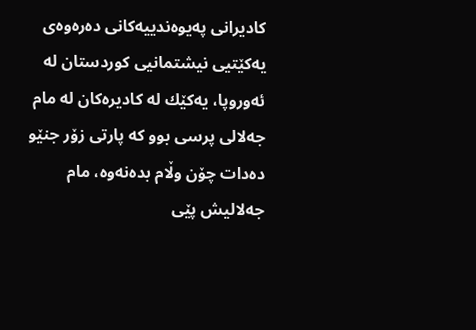كادیرانی په‌یوه‌ندییه‌كانی ده‌ره‌وه‌ی‌ یه‌كێتیی نیشتمانیی كوردستان له‌ ئه‌وروپا، یه‌كێك له‌ كادیره‌كان له‌ مام جه‌لالی پرسی بوو كه‌ پارتی زۆر جنێو ده‌دات چۆن وڵام بده‌نه‌وه‌، مام جه‌لالیش پێی‌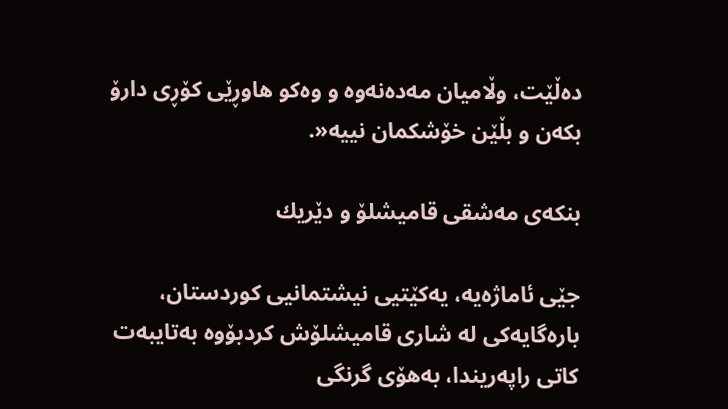ده‌ڵێت، وڵامیان مه‌ده‌نه‌وه‌ و وه‌كو هاوڕێی كۆڕی‌ دارۆ بكه‌ن و بڵێن خۆشكمان نییه‌«.

بنکەی مەشقی قامیشلۆ و دێریك

جێی ئاماژه‌یه‌، یه‌كێتیی نیشتمانیی كوردستان، باره‌گایه‌كی له‌ شاری قامیشلۆش كردبۆوه‌ به‌تایبه‌ت كاتی راپه‌ریندا، به‌هۆی‌ گرنگی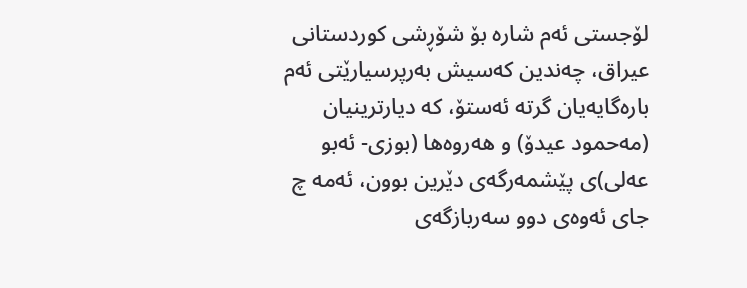لۆجستی ئه‌م شاره‌ بۆ شۆڕشی كوردستانی عیراق، چه‌ندین كه‌سیش به‌رپرسیارێتی ئه‌م باره‌گایه‌یان گرته‌ ئه‌ستۆ، كه‌ دیارترینیان (مه‌حمود عیدۆ) و هه‌روه‌ها (بوزی- ئه‌بو عه‌لی)ی پێشمه‌رگه‌ی‌ دێرین بوون، ئه‌مه‌ چ جای ئه‌وه‌ی‌ دوو سه‌ربازگه‌ی‌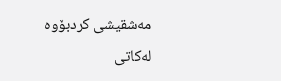مه‌شقیشی‌ كردبۆوه‌ له‌كاتی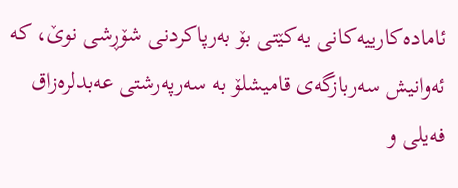ئاماده‌كارییه‌كانی یه‌كێتی بۆ به‌رپاكردنی شۆڕشی نوێ، كه‌ ئه‌وانیش سه‌ربازگه‌ی‌ قامیشلۆ به‌ سه‌رپه‌رشتی عه‌بدلره‌زاق فه‌یلی و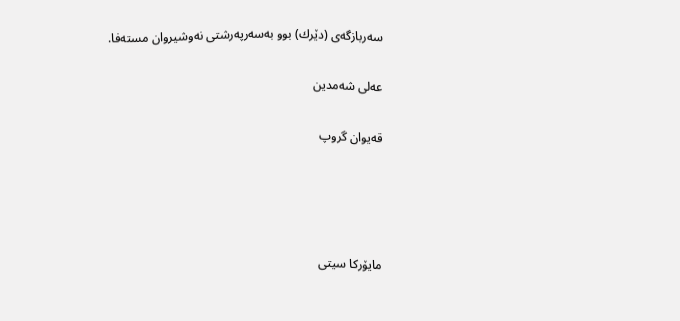سه‌ربازگه‌ی‌ (دێرك) بوو به‌سه‌رپه‌رشتی نه‌وشیروان مسته‌فا.

عه‌لی شه‌مدین

قەیوان گروپ




مایۆرکا سیتی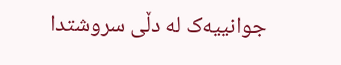جوانییەک لە دڵی سروشتدا